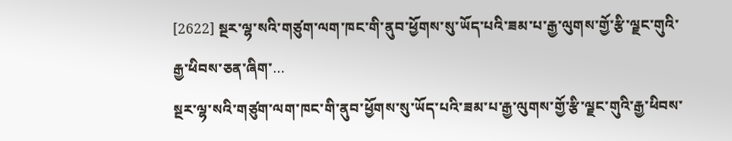[2622] སྔར་ལྷ་སའི་གཙུག་ལག་ཁང་གི་ནུབ་ཕྱོགས་སུ་ཡོད་པའི་ཟམ་པ་རྒྱ་ལུགས་གྱོ་རྩི་ལྗང་གུའི་རྒྱ་ཕིབས་ཅན་ཞིག་...
སྔར་ལྷ་སའི་གཙུག་ལག་ཁང་གི་ནུབ་ཕྱོགས་སུ་ཡོད་པའི་ཟམ་པ་རྒྱ་ལུགས་གྱོ་རྩི་ལྗང་གུའི་རྒྱ་ཕིབས་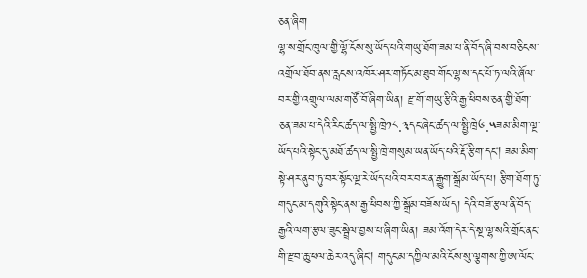ཅན་ཞིག
ལྷ་ས་གྲོང་ཁུལ་གྱི་ལྷོ་ངོས་སུ་ཡོད་པའི་གཡུ་ཐོག་ཟམ་པ་ནི་བོད་ཞི་བས་བཅིངས་འགྲོལ་ཐོབ་ནས་རླངས་འཁོར་ཤར་གཏོང་མ་ཐུབ་གོང་ལྷ་ས་དང་པོ་ཏ་ལའི་ཞོལ་བར་གྱི་འགྲུལ་ལམ་གཙོ་བོ་ཞིག་ཡིན། རྫ་གོ་གཡུ་རྩིའི་རྒྱ་ཕིབས་ཅན་གྱི་ཐོག་ཅན་ཟམ་པ་དེའི་རིང་ཚད་ལ་སྤྱི་ཁྲེ༡༨.༣དང་ཞེང་ཚད་ལ་སྤྱི་ཁྲེ༦.༥ཟམ་མིག་ལྔ་ཡོད་པའི་སྟེང་དུ་མཐོ་ཚད་ལ་སྤྱི་ཁྲེ་གསུམ་ཡན་ཡོད་པའི་རྡོ་རྩིག་དང། ཟམ་མིག་སྟེ་ཤར་ནུབ་ཏུ་བར་སྟོང་ལྔ་རེ་ཡོད་པའི་བར་བར་ན་རྒྱུག་སྒྲོམ་ཡོད་པ། རྩིག་ཐོག་ཏུ་གདུང་མ་དགུའི་སྟེང་ནས་རྒྱ་ཕིབས་ཀྱི་སྒྲོམ་བཟོས་ཡོད། དེའི་བཟོ་རྩལ་ནི་བོད་རྒྱའི་ལག་རྩལ་ཟུང་སྦྲེལ་བྱས་པ་ཞིག་ཡིན། ཟམ་འོག་དེར་དེ་སྔ་ལྷ་སའི་གྲོང་ནང་གི་རྫབ་ཆུ་ཕལ་ཆེར་འདུ་ཞིང། གདུང་མ་དཀྱིལ་མའི་ངོས་སུ་ལྕགས་ཀྱི་ཨ་ལོང་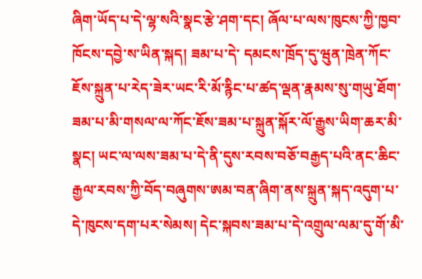ཞིག་ཡོད་པ་དེ་ལྷ་སའི་སྣང་རྩེ་ཤག་དང། ཞོལ་པ་ལས་ཁུངས་ཀྱི་ཁྱབ་ཁོངས་དབྱེ་ས་ཡིན་སྐད། ཟམ་པ་དེ་ དམངས་ཁྲོད་དུ་ཝུན་ཁྲེན་ཀོང་ཇོས་སྐྲུན་པ་རེད་ཟེར་ཡང་རི་མོ་རྙིང་པ་ཚད་ལྡན་རྣམས་སུ་གཡུ་ཐོག་ཟམ་པ་མི་གསལ་ལ་ཀོང་ཇོས་ཟམ་པ་སྐྲུན་སྐོར་ལོ་རྒྱུས་ཡིག་ཆར་མི་སྣང། ཡང་ལ་ལས་ཟམ་པ་དེ་ནི་དུས་རབས་བཅོ་བརྒྱད་པའི་ནང་ཆིང་རྒྱལ་རབས་ཀྱི་བོད་བཞུགས་ཨམ་བན་ཞིག་ནས་སྐྲུན་སྐད་འདུག་པ་དེ་ཁུངས་དག་པར་སེམས། དེང་སྐབས་ཟམ་པ་དེ་འགྲུལ་ལམ་དུ་གོ་མི་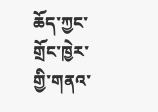ཆོད་ཀྱང་གྲོང་ཁྱེར་གྱི་གནའ་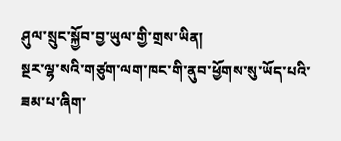ཤུལ་སྲུང་སྐྱོབ་བྱ་ཡུལ་གྱི་གྲས་ཡིན།
སྔར་ལྷ་སའི་གཙུག་ལག་ཁང་གི་ནུབ་ཕྱོགས་སུ་ཡོད་པའི་ཟམ་པ་ཞིག་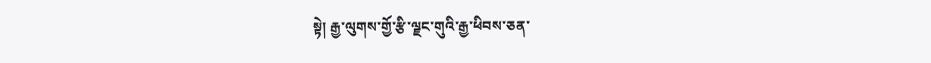སྟེ། རྒྱ་ལུགས་གྱོ་རྩི་ལྗང་གུའི་རྒྱ་ཕིབས་ཅན་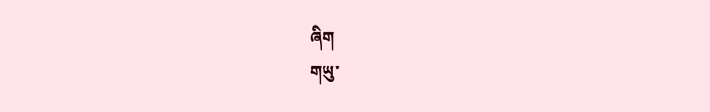ཞིག
གཡུ་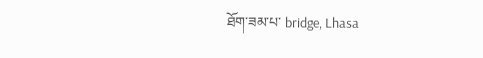ཐོག་ཟམ་པ་ bridge, Lhasa